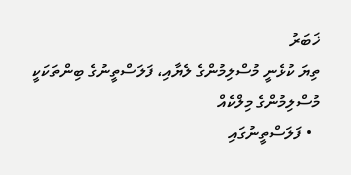ޚަބަރު
ތިޔަ ކުޅެނީ މުސްލިމުންގެ ލެޔާއި، ފަލަސްތީނުގެ ބިންތަކަކީ މުސްލިމުންގެ މިލްކެއް
  • ފަލަސްތީނުގައި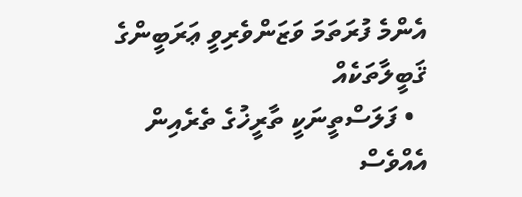އެންމެ ފުރަތަމަ ވަޒަންވެރިވީ ޢަރަބީންގެ ޤަބީލާތަކެއް
  • ފަލަސްތީނަކީ ތާރީޚުގެ ތެރެއިން އެއްވެސް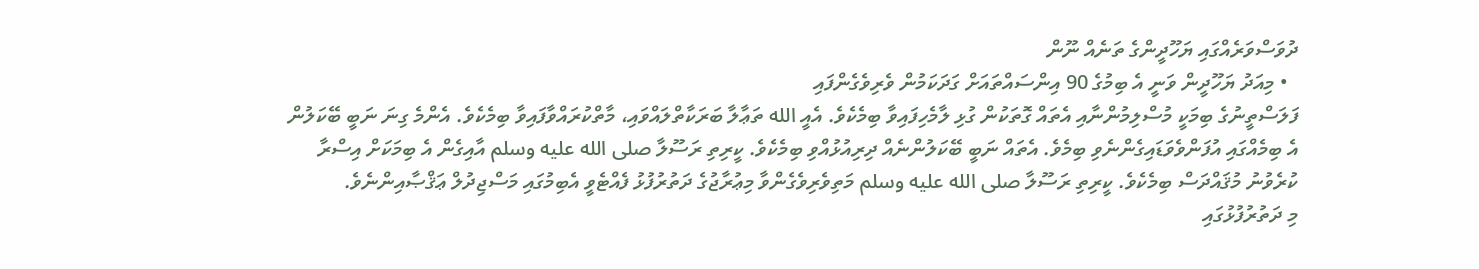ދުވަސްވަރެއްގައި ޔަހޫދީންގެ ތަނެއް ނޫން
  • މިއަދު ޔަހޫދީން ވަނީ އެ ބިމުގެ 90 އިންސައްތައަށް ގަދަކަމުން ވެރިވެގެންފައި
ފަލަސްތީނުގެ ބިމަކީ މުސްލިމުންނާއި އެތައް ގޮތަކުން ގުޅި ލާމެހިފައިވާ ބިމެކެވެ. އެއީ الله ތަޢާލާ ބަރަކާތްލައްވައި، މާތްކުރައްވާފައިވާ ބިމެކެވެ. އެންމެ ގިނަ ނަބީ ބޭކަލުން އެ ބިމެއްގައި އުފަންވެވަޑައިގެންނެވި ބިމެވެ. އެތައް ނަބީ ބޭކަލުންނެއް ދިރިއުޅުއްވި ބިމެކެވެ. ކީރިތި ރަސޫލާ صلى الله عليه وسلم އާއިގެން އެ ބިމަކަށް އިސްރާ ކުރެވުނު މުޤައްދަސް ބިމެކެވެ. ކީރިތި ރަސޫލާ صلى الله عليه وسلم މަތިވެރިވެގެންވާ މިޢުރާޖުގެ ދަތުރުފުޅު ފެއްޓެވީ އެބިމުގައި މަސްޖިދުލް ޢަޤްޞާއިންނެވެ.
މި ދަތުރުފުޅުގައި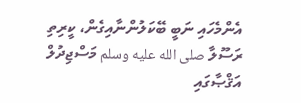އެންމެހައި ނަބީ ބޭކަލުންނާއިގެން، ކީރިތި ރަސޫލާ صلى الله عليه وسلم މަސްޖިދުލް އަޤްޞާގައި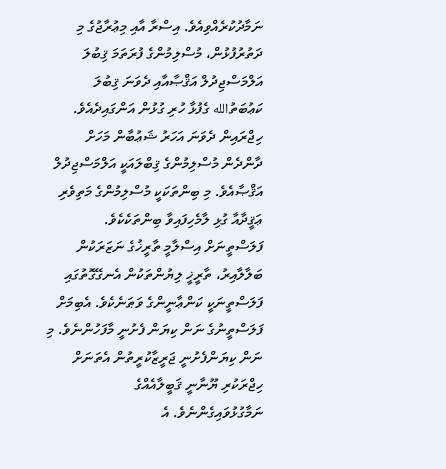ނަމާދުކުރެއްވިއެވެ. އިސްރާ އާއި މިޢުރާޖުގެ މި ދަތުރުފުޅުން، މުސްލިމުންގެ ފުރަތަމަ ޤިބުލަ އަލްމަސްޖިދުލް އަޤްޞާއާއި ދެވަނަ ޤިބުލަ ކަޢުބަތުالله ގެފުޅާ ހުރި ގުޅުން އަންގައިދެއެވެ. ހިޖްރައިން ދެވަނަ އަހަރު ޝަޢުބާން މަހަށް ދާންދެން މުސްލިމުންގެ ޤިބްލައަކީ އަލްމަސްޖިދުލް އަޤްޞާއެވެ. މި ބިންތަކަކީ މުސްލިމުންގެ މަތިވެރި ޢަޤީދާއާ ގުޅި ލާމެހިފައިވާ ބިންތަކެކެވެ.
ފަލަސްތީނަށް އިސްލާމީ ތާރީޚުގެ ނަޒަރަކުން ބަލާލާއިރު، ތާރީޚީ ލިޔުންތަކުން އެނގޭގޮތުގައި ފަލަސްތީނަކީ ކަންޢާނީންގެ ވަޠަނެކެވެ. އެބިމަށް ފަލަސްތީނުގެ ނަން ކިޔަން ފެށުނީ މާފަހުންނެވެ. މި ނަން ކިޔަންފެށުނީ ޖަރީޒާކުރީތުން އެތަނަށް ހިޖްރަކުރި ޔޫނާނީ ޤަބީލާއެއްގެ ނަމާގުޅުވައިގެންނެވެ. އެ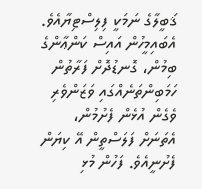ޤަބީލާގެ ނަމަކީ ފިލިސްޓިޔާއެވެ. އެބައިމީހުން އައިސް ކަންޢާންގެ ބިމުން، ގޮނޑުދޮށް ފަރާތުން ހަމަބިންތަނެއްގައި ވަޒަންވެރި ވެގެން އުޅެން ފެށުމުން، އެތަނަށް ފަލަސްތީން އޭ ކިޔަން ފެށުނީއެވެ. ފަހުން މުޅި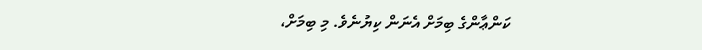ކަންޢާންގެ ބިމަށް އެނަން ކިޔުނެވެ. މި ބިމަށް،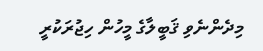މިދެންނެވި ޤަބީލާގެ މީހުން ހިޖުރަކުރީ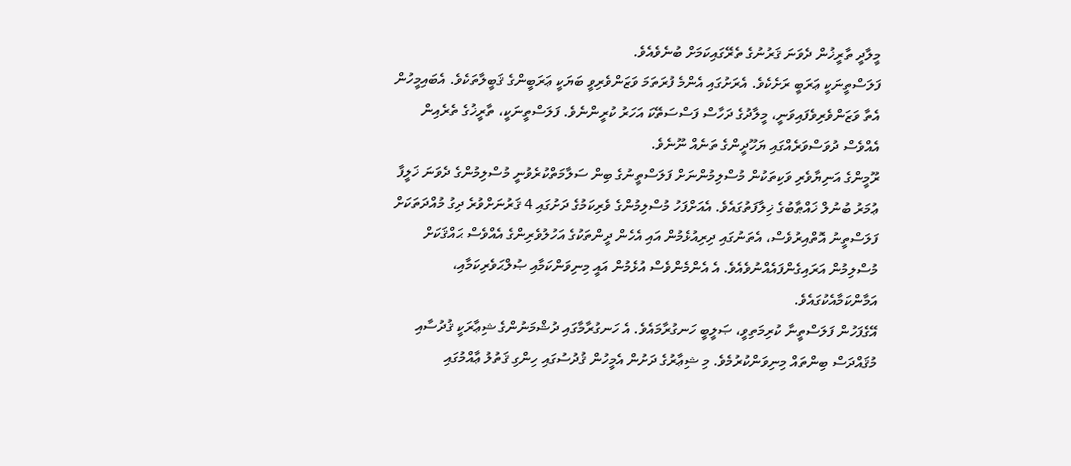މީލާދީ ތާރީޚުން ދެވަނަ ޤަރުނުގެ ތެރޭގައިކަމަށް ބުނެވެއެވެ.
ފަލަސްތީނަކީ ޢަރަބީ ރަށެކެވެ. އެރަށުގައި އެންމެ ފުރަތަމަ ވަޒަންވެރިވީ ބަޔަކީ ޢަރަބީންގެ ޤަބީލާތަކެވެ. އެބައިމީހުން އެތާ ވަޒަންވެރިވެފައިވަނީ، މީލާދުގެ ދަހާސް ފަސްސަތޭކަ އަހަރު ކުރީންނެވެ. ފަލަސްތީނަކީ، ތާރީޚުގެ ތެރެއިން އެއްވެސް ދުވަސްވަރެއްގައި ޔަހޫދީންގެ ތަނެއް ނޫނެވެ.
ރޫމީންގެ އަނިޔާވެރި ވަކިތަކުން މުސްލިމުންނަށް ފަލަސްތީނުގެ ބިން ސަލާމަތްކުރެވުނީ މުސްލިމުންގެ ދެވަނަ ޚަލީފާ ޢުމަރު ބުނުލް ޚައްޠާބުގެ ޚިލާފަތުގައެވެ. އެއަށްފަހު މުސްލިމުންގެ ވެރިކަމުގެ ދަށުގައި 4 ޤަރުނަށްވުރެ ދިގު މުއްދަތަކަށް ފަލަސްތީނު އޮތްއިރުވެސް، އެތަނުގައި ދިރިއުޅެމުން އައި އެހެން ދީންތަކުގެ އަހުލުވެރިންގެ އެއްވެސް ޙައްޤަކަށް މުސްލިމުން އަރައިގެންފައެއްނުވެއެވެ. އެ އެންމެންވެސް އުޅެމުން އައީ މިނިވަންކަމާއި ޞުލްޙަވެރިކަމާއި، އަމާންކަމާއެކުގައެވެ.
އޭގެފަހުން ފަލަސްތީނާ ކުރިމަތިވީ، ޞަލީބީ ހަނގުރާމައެވެ. އެ ހަނގުރާމާގައި ދުޝްމަނުންގެ ޝިޢާރަކީ ޤުދުސާއި މުޤައްދަސް ބިންތައް މިނިވަންކުރުމެވެ. މި ޝިޢާރުގެ ދަށުން އެމީހުން ޤުދުސުގައި ހިންގި ޤަތުލު ޢާއްމުގައި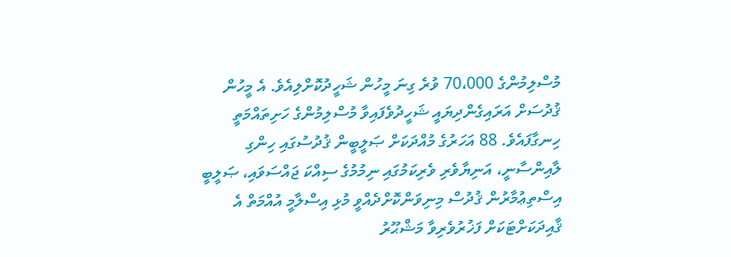މުސްލިމުންގެ 70،000 ވުރެ ގިނަ މީހުން ޝަހީދުކޮށްލިއެވެ. އެ މީހުން ޤުދުސަށް އަރައިގެންދިޔައީ ޝަހީދުވެފައިވާ މުސްލިމުންގެ ހަށިތައްމަތީ ހިނގާފައެވެ. 88 އަހަރުގެ މުއްދަކަށް ޞަލީބީން ޤުދުސުގައި ހިންގި ލާއިންސާނީ، އަނިޔާވެރި ވެރިކަމުގައި ނިމުމުގެ ސިއްކަ ޖައްސަވައި، ޞަލީބީ އިސްތިޢުމާރުން ޤުދުސް މިނިވަންކޮށްދެއްވީ މުޅި އިސްލާމީ އުއްމަތް އެ ޤާއިދަކަށްޓަކަށް ފަޚުރުވެރިވާ މަޝްޙޫރު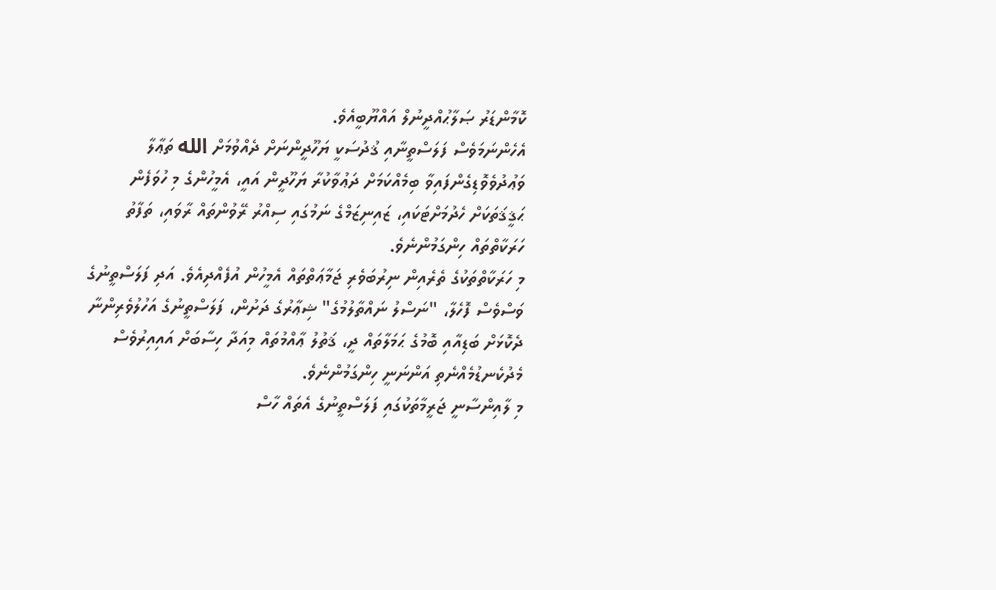ކޮމާންޑަރު ޞަލާޙުއްދީނުލް އައްޔޫބީއެވެ.
އެހެންނަމަވެސް ފަލަސްތީނާއި ޤުދުސަކީ ޔަހޫދީންނަށް ދެއްވުމަށް الله ތަޢާލާ ވަޢުދުވެވޮޑިގެންފައިވާ ބިމެއްކަމަށް ދަޢުވާކުރާ ޔަހޫދީން އައީ، އެމީހުންގެ މި ހުވަފެން ޙަޤީޤަތަކަށް ހެދުމަށްޓަކައި، ޒައިނިޒަމްގެ ނަމުގައި ސިއްރު ރޭވުންތައް ރާވައި، ތަފާތު ހަރަކާތްތައް ހިންގަމުންނެވެ.
މި ހަރަކާތްތަކުގެ ތެރެއިން ނިރުބަވެރި ޖަމާޢަތްތައް އެމީހުން އުފެއްދިއެވެ. އަދި ފަލަސްތީނުގެ ވަސްވެސް ފޮހެލާ، "ނަސްލު ނައްތާލުމުގެ" ޝިޢާރުގެ ދަށުން، ފަލަސްތީނުގެ އަހުލުވެރިންނާ ދެކޮޅަށް ބަޑިއާއި ބޮމުގެ ޙަމަލާތައް ދީ، ޤަތުލު ޢާއްމުތައް މިއަދާ ހިސާބަށް އައިއިރުވެސް މެދުކެނޑުމެއްނެތި އަންނަނީ ހިންގަމުންނެވެ.
މި ލާއިންސާނީ ޖަރީމާތަކުގައި ފަލަސްތީނުގެ އެތައް ހާސް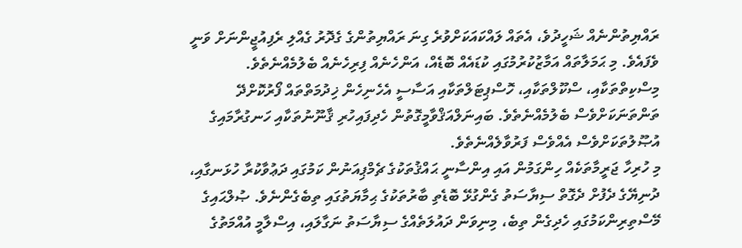ރައްޔިތުންނެއް ޝަހީދުވެ، އެތައް ލައްކައަކަށްވުރެ ގިނަ ރައްޔިތުންގެ ގެދޮރު ގެއްލި ރެފިއުޖީންނަށް ވަނީ ވެފައެވެ. މި ޙަމަލާތައް އަމާޒުކުރުމުގައި ކުޑައެއް ބޮޑެއް، އަންހެނެއް ފިރިހެނެއް ބެލުމެއްނެތެވެ. މިސްކިތްތަކާއި، ސްކޫލްތަކާއި، ހޮސްޕިޓަލްތަކާއި އަސާސީ އެހެނިހެން ޚިދުމަތްތައް ފޯރުކޮށްދޭ ތަންތަނަކަށްވެސް ބެލުމެއްނެތެވެ. ބައިނަލްއަޤްވާމީގޮތުން ހެދިފައިހުރި ޤާނޫނުތަކާއި ހަނގުރާމައިގެ އުޞޫލުތަކަށްވެސް އެއްވެސް ފަރުވާލެއްނެތެވެ.
މި ހުރިހާ ޖަރީމާތަކެއް ހިންގަމުން އައި އިންސާނީ ޙައްޤުތަކުގެ ޗެމްޕިއަނުން ކަމުގައި ދަޢުވާކުރާ ހުޅަނގާއި، ދުނިޔޭގެ ދެފުށް ދެގޮތް ސިޔާސަތު ގެންގުޅޭ ބޮޑެތި ބާރުތަކުގެ ޙިމާޔަތުގައި ތިބެގެންނެވެ. ޞުލްޙައިގެ މޭސްތިރިންކަމުގައި ހެދިގެން ތިބެ، މިނިވަން ދައުލަތެއްގެ ސިޔާސަތު ނަގާލައި، އިސްލާމީ އުއްމަތުގެ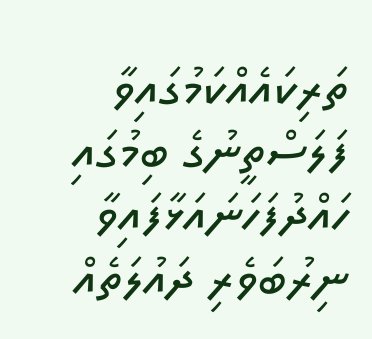ތަރިކައެއްކަމުގައިވާ ފަލަސްތީނުގެ ބިމުގައި ހައްދުފަހަނައަޅާފައިވާ ނިރުބަވެރި ދައުލަތެއް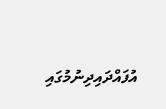އުފައްދައިދިނުމުގައި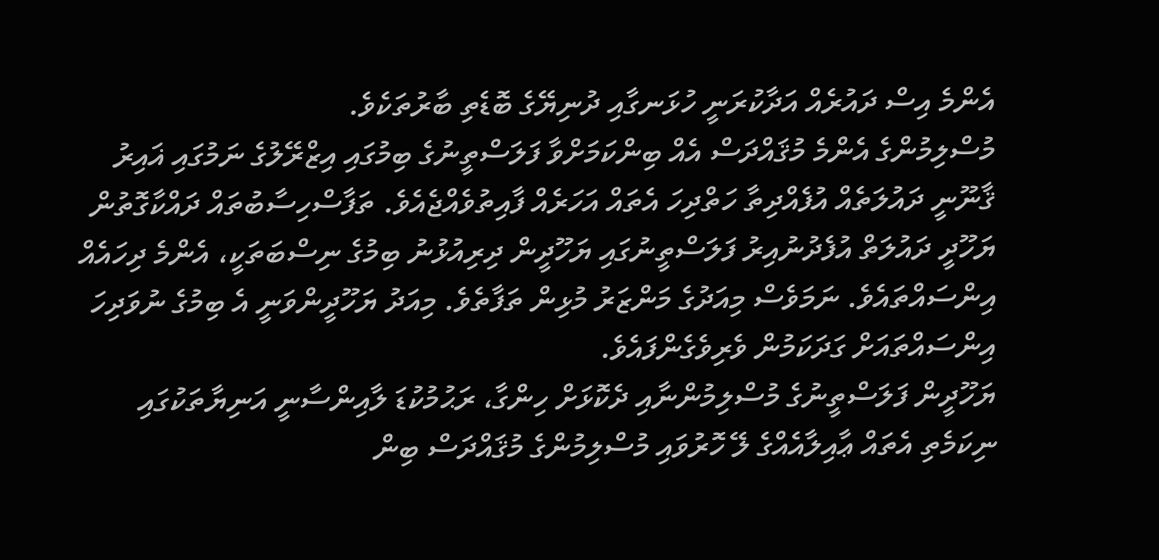އެންމެ އިސް ދައުރެއް އަދާކުރަނީ ހުޅަނގާއި ދުނިޔޭގެ ބޮޑެތި ބާރުތަކެވެ.
މުސްލިމުންގެ އެންމެ މުޤައްދަސް އެއް ބިންކަމަށްވާ ފަލަސްތީނުގެ ބިމުގައި އިޒްރޭލުގެ ނަމުގައި ޣައިރު ޤާނޫނީ ދައުލަތެއް އުފެއްދިތާ ހަތްދިހަ އެތައް އަހަރެއް ފާއިތުވެއްޖެއެވެ. ތަފާސްހިސާބުތައް ދައްކާގޮތުން ޔަހޫދީ ދައުލަތް އުފެދުނުއިރު ފަލަސްތީނުގައި ޔަހޫދީން ދިރިއުޅުނު ބިމުގެ ނިސްބަތަކީ، އެންމެ ދިހައެއް އިންސައްތައެވެ. ނަމަވެސް މިއަދުގެ މަންޒަރު މުޅިން ތަފާތެވެ. މިއަދު ޔަހޫދީންވަނީ އެ ބިމުގެ ނުވަދިހަ އިންސައްތައަށް ގަދަކަމުން ވެރިވެގެންފައެވެ.
ޔަހޫދީން ފަލަސްތީނުގެ މުސްލިމުންނާއި ދެކޮޅަށް ހިންގާ، ރަޙުމުކުޑަ ލާއިންސާނީ އަނިޔާތަކުގައި ނިކަމެތި އެތައް ޢާއިލާއެއްގެ ލޭ ހޮރުވައި މުސްލިމުންގެ މުޤައްދަސް ބިން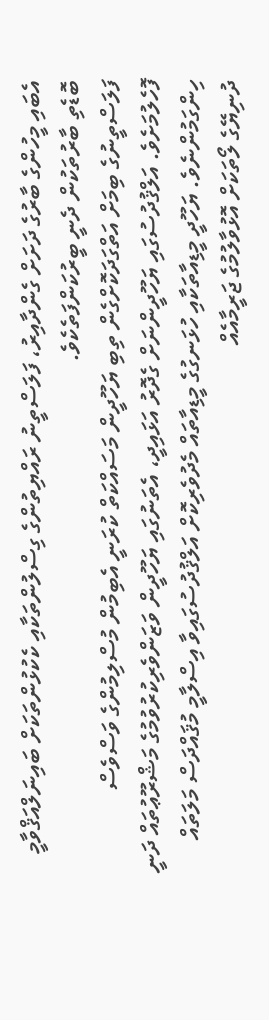އެބައި މީހުންގެ ބާރުގެ ދަށަށް ގެންދާއިރު، ފަލަސްތީނު ރައްޔިތުންގެ ގިސްލުންތަކާއި ކެކުޅުންތަކަށް ބައިނަލްއަޤްވާމީ ބޮޑެތި ބާރުތަކުން ދެނީ ބީރުކަންފަތެކެވެ.
ފަލަސްތީނުގެ ބިމަށް އަތްގަދަކޮށްގެން ތިބި ޔަހޫދީން މަސައްކަތް ކުރަނީ އެބިމުން މުސްލިމުންގެ ވަސްވެސް ފޮހެލުމަށެވެ. އަލްޤުދުސުގައި ޔަހޫދީންނަށް ގެދޮރު އަޅައިދީ، އެތަނުގައި ޔަހޫދީން ވަޒަންވެރިކުރުވުމުގެ މަޝްރޫޢުތައް ދަނީ ހިންގަމުންނެވެ. ޔަހޫދީ މީޑިއާތަކާއި ހުޅަނގުގެ މީޑިއާތައް މެދުވެރިކޮށް އަލްޤުދުސުގައިވާ އިސްލާމީ މުޤައްދަސް މަލަތައް ދުނިޔޭގެ ލޯތަކަށް އޮޅުވާލުމުގެ ޖަރީމާއެއް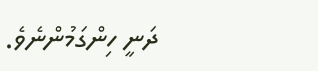ދަނީ ހިންގަމުންނެވެ.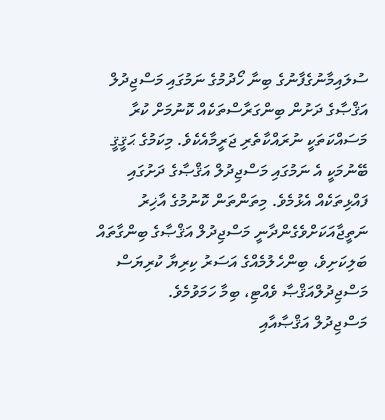ސުލައިމާނުގެފާނުގެ ބިނާ ހޯދުމުގެ ނަމުގައި މަސްޖިދުލް އަޤްޞާގެ ދަށުން ބިންގަރާސްތަކެއް ކޮނުމަށް ކުރާ މަސައްކަތަކީ ނުރައްކާތެރި ޖަރީމާއެކެވެ. މިކަމުގެ ޙަޤީޤީ ބޭނުމަކީ އެ ނަމުގައި މަސްޖިދުލް އަޤްޞާގެ ދަށުގައި ފައްޅިތަކެއް އެޅުމެވެ. މިތަންތަން ކޮނުމުގެ އާޚިރު ނަތީޖާއަކަށްވެގެންދާނީ މަސްޖިދުލް އަޤްޞާގެ ބިންގާތައް ބަލިކަށިވެ، ބިންހެލުމެއްގެ އަސަރު ކިރިޔާ ކުރިޔަސް މަސްޖިދުލްއަޤްޞާ ވެއްޓި، ބިމާ ހަމަވުމެވެ.
މަސްޖިދުލް އަޤްޞާއާއި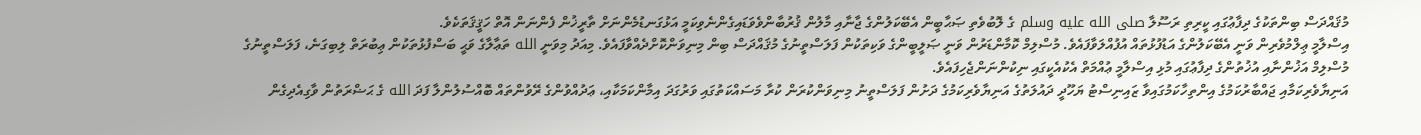މުޤައްދަސް ބިންތަކުގެ ދިފާޢުގައި ކީރިތި ރަސޫލާ صلى الله عليه وسلم ގެ ލޮބުވެތި ޞަޙާބީން އެބޭކަލުންގެ ޖާނާއި މާލުން ޤުރުބާންވެވަޑައިގެންނެވިކަމީ އަޅުގަނޑުމެންނަށް ތާރީޚުން ފެންނަން އޮތް ހަޤީޤަތަކެވެ.
އިސްލާމީ ޢިލްމުވެރިން ވަނީ އެބޭކަލުންގެ އަޑުފުޅުތައް އުފުއްލަވާފައެވެ. މުސްލިމް ކޮމާންޑަރުން ވަނީ ޞަލީބީންގެ ވަކިތަކުން ފަލަސްތީނުގެ މުޤައްދަސް ބިން މިނިވަންކޮށްދެއްވާފައެވެ. މިއަދު މިވަނީ الله ތަޢާލާގެ ވަޙީ ބަސްފުޅުތަކުން ޢިބުރަތް ލިބިގަނެ، ފަލަސްތީނުގެ މުސްލިމް އަޚުންނާއި އުޚުތުންގެ ދިފާޢުގައި މުޅި އިސްލާމީ ޢުއްމަތް އެކުއެކީގައި ނިކުންނަންޖެހިފައެވެ.
އަނިޔާވެރިކަމާއި ޖައްބާރުކަމުގެ އިންތިހާކަމުގައިވާ ޒައިނިސްޓު ޔަހޫދީ ދައުލަތުގެ އަނިޔާވެރިކަމުގެ ދަށުން ފަލަސްތީނު މިނިވަންކުރަން ކުރާ މަސައްކަތުގައި ވަރުގަދަ އިމާންކަމަކާއި، ޢަދުއްވުންގެ ރޭވުންތައް ބޮއްސުލުންލާ ފަދަ الله ގެ ޙަޟްރަތުން ވާގިއެދިގެން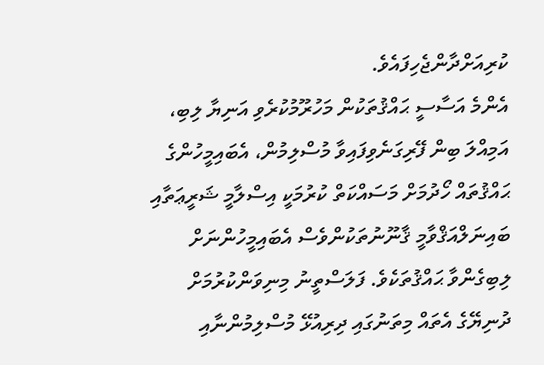ކުރިއަށްދާންޖެހިފައެވެ.
އެންމެ އަސާސީ ޙައްޤުތަކުން މަހުރޫމުކުރެވި އަނިޔާ ލިބި، އަމިއްލަ ބިން ފޭރިގަނެވިފައިވާ މުސްލިމުން، އެބައިމީހުންގެ ޙައްޤުތައް ހޯދުމަށް މަސައްކަތް ކުރުމަކީ އިސްލާމީ ޝަރީޢަތާއި ބައިނަލްއަޤްވާމީ ޤާނޫނުތަކުންވެސް އެބައިމީހުންނަށް ލިބިގެންވާ ޙައްޤުތަކެވެ. ފަލަސްތީނު މިނިވަންކުރުމަށް ދުނިޔޭގެ އެތައް މިތަނުގައި ދިރިއުޅޭ މުސްލިމުންނާއި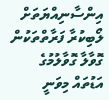އިންސާނިއްޔަތަށް ލޯބިކުރާ ފަރާތްތަކުން ގޮވާލާ ގޮވާލުމުގެ އަޑުތައް މިވަނީ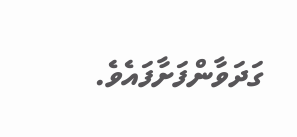ގަދަވާންފަށާފައެވެ.